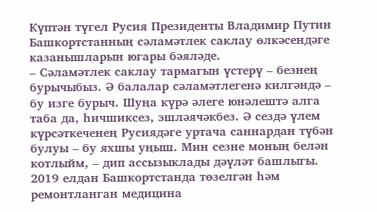Күптән түгел Русия Президенты Владимир Путин Башкортстанның сәламәтлек саклау өлкәсендәге казанышларын югары бәяләде.
– Сәламәтлек саклау тармагын үстерү – безнең бурычыбыз. Ә балалар сәламәтлегенә килгәндә – бу изге бурыч. Шуңа күрә әлеге юнәлештә алга таба да, һичшиксез, эшләячәкбез. Ә сездә үлем күрсәткеченең Русиядәге уртача саннардан түбән булуы – бу яхшы уңыш. Мин сезне моның белән котлыйм, – дип ассызыклады дәүләт башлыгы.
2019 елдан Башкортстанда төзелгән һәм ремонтланган медицина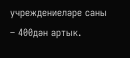учреждениеләре саны – 400дән артык.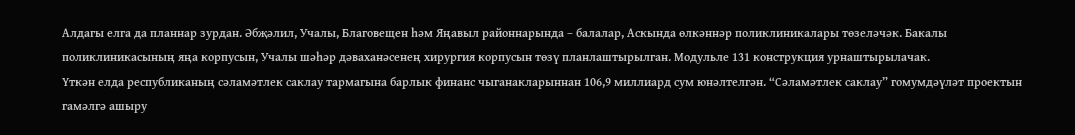Алдагы елга да планнар зурдан. Әбҗәлил, Учалы, Благовещен һәм Яңавыл районнарында – балалар, Аскында өлкәннәр поликлиникалары төзеләчәк. Бакалы поликлиникасының яңа корпусын, Учалы шәһәр дәваханәсенең хирургия корпусын төзү планлаштырылган. Модульле 131 конструкция урнаштырылачак.
Үткән елда республиканың сәламәтлек саклау тармагына барлык финанс чыганакларыннан 106,9 миллиард сум юнәлтелгән. “Сәламәтлек саклау” гомумдәүләт проектын гамәлгә ашыру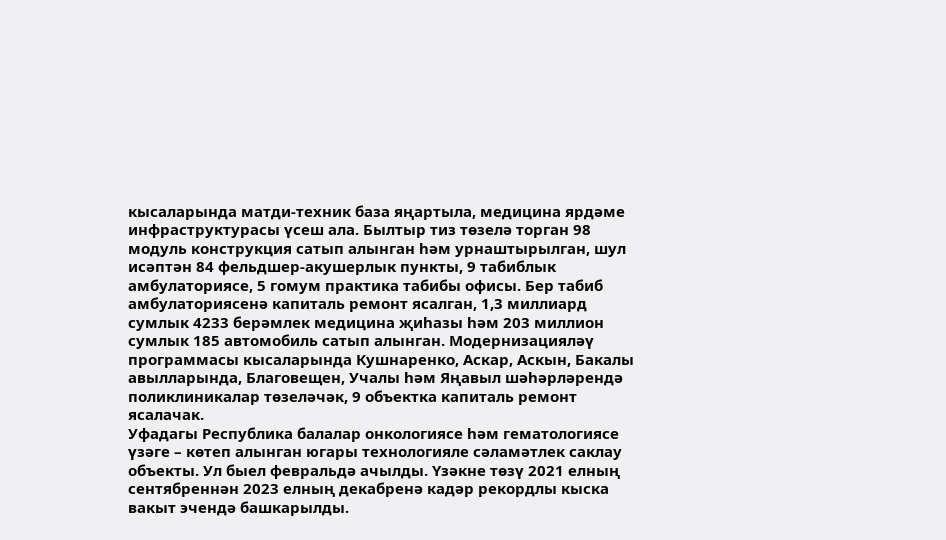кысаларында матди-техник база яңартыла, медицина ярдәме инфраструктурасы үсеш ала. Былтыр тиз төзелә торган 98 модуль конструкция сатып алынган һәм урнаштырылган, шул исәптән 84 фельдшер-акушерлык пункты, 9 табиблык амбулаториясе, 5 гомум практика табибы офисы. Бер табиб амбулаториясенә капиталь ремонт ясалган, 1,3 миллиард сумлык 4233 берәмлек медицина җиһазы һәм 203 миллион сумлык 185 автомобиль сатып алынган. Модернизацияләү программасы кысаларында Кушнаренко, Аскар, Аскын, Бакалы авылларында, Благовещен, Учалы һәм Яңавыл шәһәрләрендә поликлиникалар төзеләчәк, 9 объектка капиталь ремонт ясалачак.
Уфадагы Республика балалар онкологиясе һәм гематологиясе үзәге – көтеп алынган югары технологияле сәламәтлек саклау объекты. Ул быел февральдә ачылды. Үзәкне төзү 2021 елның сентябреннән 2023 елның декабренә кадәр рекордлы кыска вакыт эчендә башкарылды.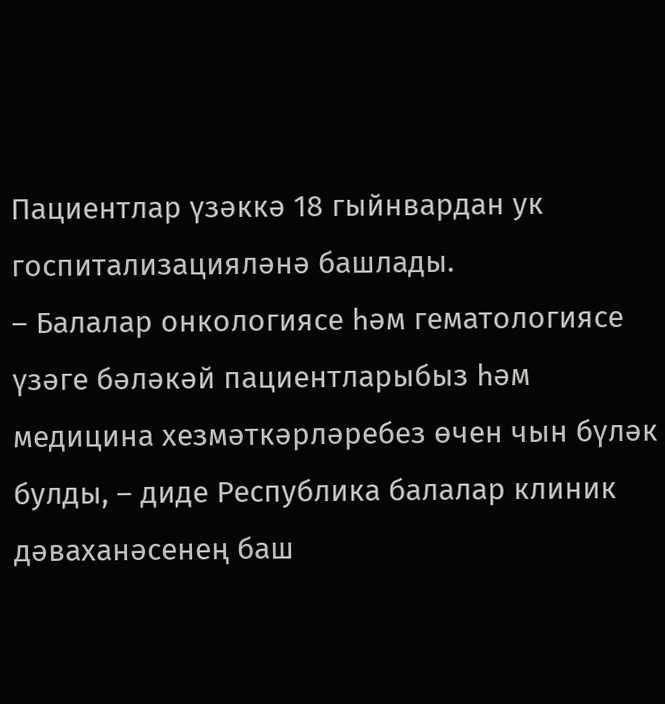Пациентлар үзәккә 18 гыйнвардан ук госпитализацияләнә башлады.
– Балалар онкологиясе һәм гематологиясе үзәге бәләкәй пациентларыбыз һәм медицина хезмәткәрләребез өчен чын бүләк булды, – диде Республика балалар клиник дәваханәсенең баш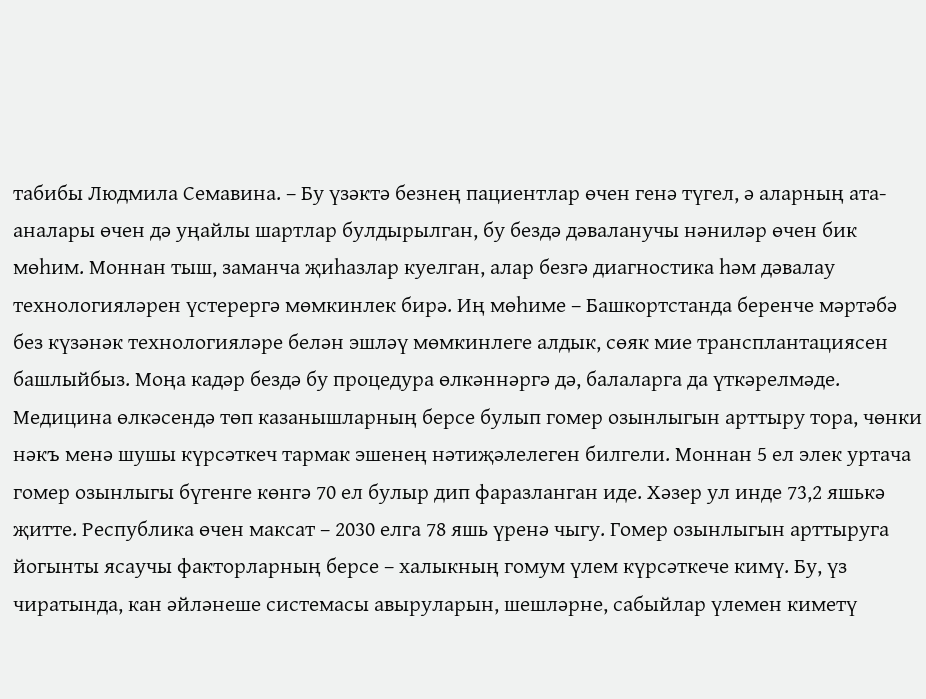табибы Людмила Семавина. – Бу үзәктә безнең пациентлар өчен генә түгел, ә аларның ата-аналары өчен дә уңайлы шартлар булдырылган, бу бездә дәваланучы нәниләр өчен бик мөһим. Моннан тыш, заманча җиһазлар куелган, алар безгә диагностика һәм дәвалау технологияләрен үстерергә мөмкинлек бирә. Иң мөһиме – Башкортстанда беренче мәртәбә без күзәнәк технологияләре белән эшләү мөмкинлеге алдык, сөяк мие трансплантациясен башлыйбыз. Моңа кадәр бездә бу процедура өлкәннәргә дә, балаларга да үткәрелмәде.
Медицина өлкәсендә төп казанышларның берсе булып гомер озынлыгын арттыру тора, чөнки нәкъ менә шушы күрсәткеч тармак эшенең нәтиҗәлелеген билгели. Моннан 5 ел элек уртача гомер озынлыгы бүгенге көнгә 70 ел булыр дип фаразланган иде. Хәзер ул инде 73,2 яшькә җитте. Республика өчен максат – 2030 елга 78 яшь үренә чыгу. Гомер озынлыгын арттыруга йогынты ясаучы факторларның берсе – халыкның гомум үлем күрсәткече кимү. Бу, үз чиратында, кан әйләнеше системасы авыруларын, шешләрне, сабыйлар үлемен киметү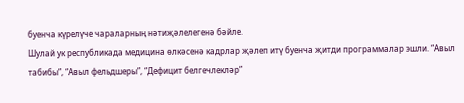буенча күрелүче чараларның нәтиҗәлелегенә бәйле.
Шулай ук республикада медицина өлкәсенә кадрлар җәлеп итү буенча җитди программалар эшли. “Авыл табибы”, “Авыл фельдшеры”, “Дефицит белгечлекләр”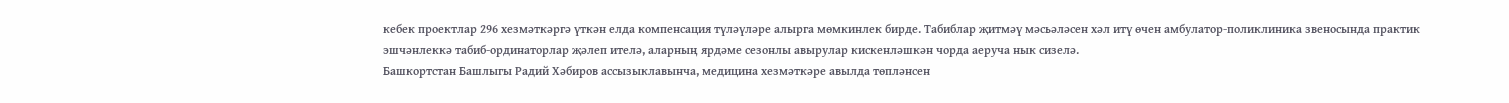кебек проектлар 296 хезмәткәргә үткән елда компенсация түләүләре алырга мөмкинлек бирде. Табиблар җитмәү мәсьәләсен хәл итү өчен амбулатор-поликлиника звеносында практик эшчәнлеккә табиб-ординаторлар җәлеп ителә, аларның ярдәме сезонлы авырулар кискенләшкән чорда аеруча нык сизелә.
Башкортстан Башлыгы Радий Хәбиров ассызыклавынча, медицина хезмәткәре авылда төпләнсен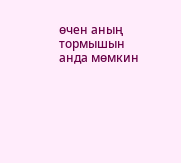өчен аның тормышын анда мөмкин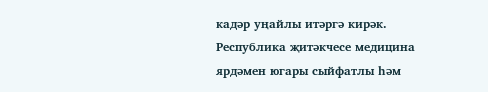кадәр уңайлы итәргә кирәк. Республика җитәкчесе медицина ярдәмен югары сыйфатлы һәм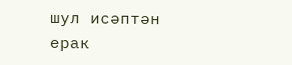шул исәптән ерак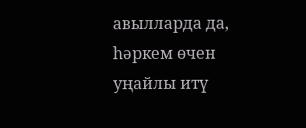авылларда да, һәркем өчен уңайлы итү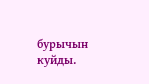бурычын куйды.